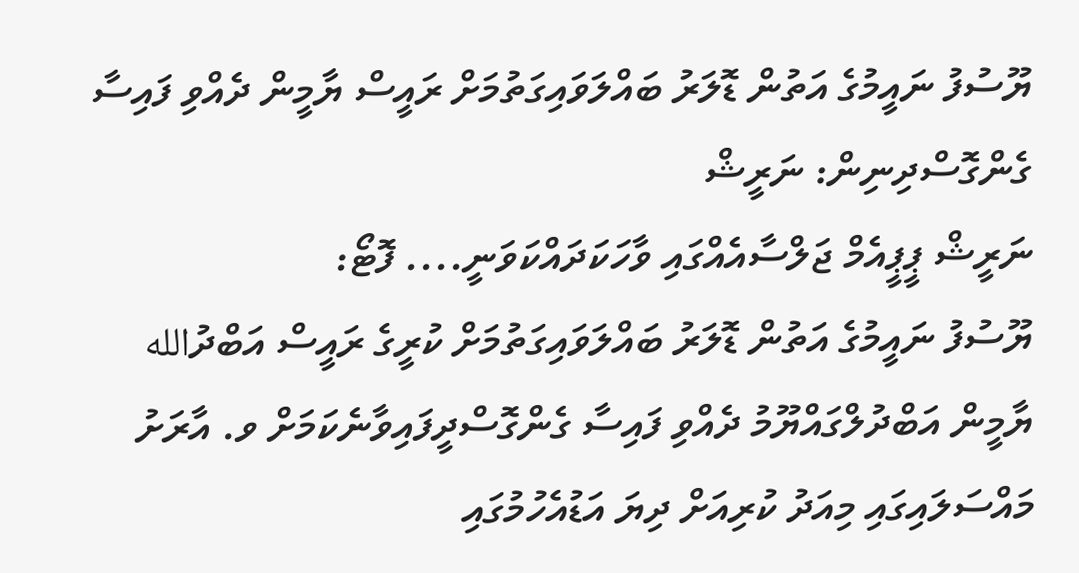ޔޫސުފު ނައީމުގެ އަތުން ޑޮލަރު ބައްލަވައިގަތުމަށް ރައީސް ޔާމީން ދެއްވި ފައިސާ ގެންގޮސްދިނިން: ނަރީޝް
ނަރީޝް ޕީޕީއެމް ޖަލްސާއެއްގައި ވާހަކަދައްކަވަނީ.... ފޮޓޯ:
ޔޫސުފު ނައީމުގެ އަތުން ޑޮލަރު ބައްލަވައިގަތުމަށް ކުރީގެ ރައީސް އަބްދުالله ޔާމީން އަބްދުލްގައްޔޫމު ދެއްވި ފައިސާ ގެންގޮސްދީފައިވާނެކަމަށް ވ. އާރަށު މައްސަލައިގައި މިއަދު ކުރިއަށް ދިޔަ އަޑުއެހުމުގައި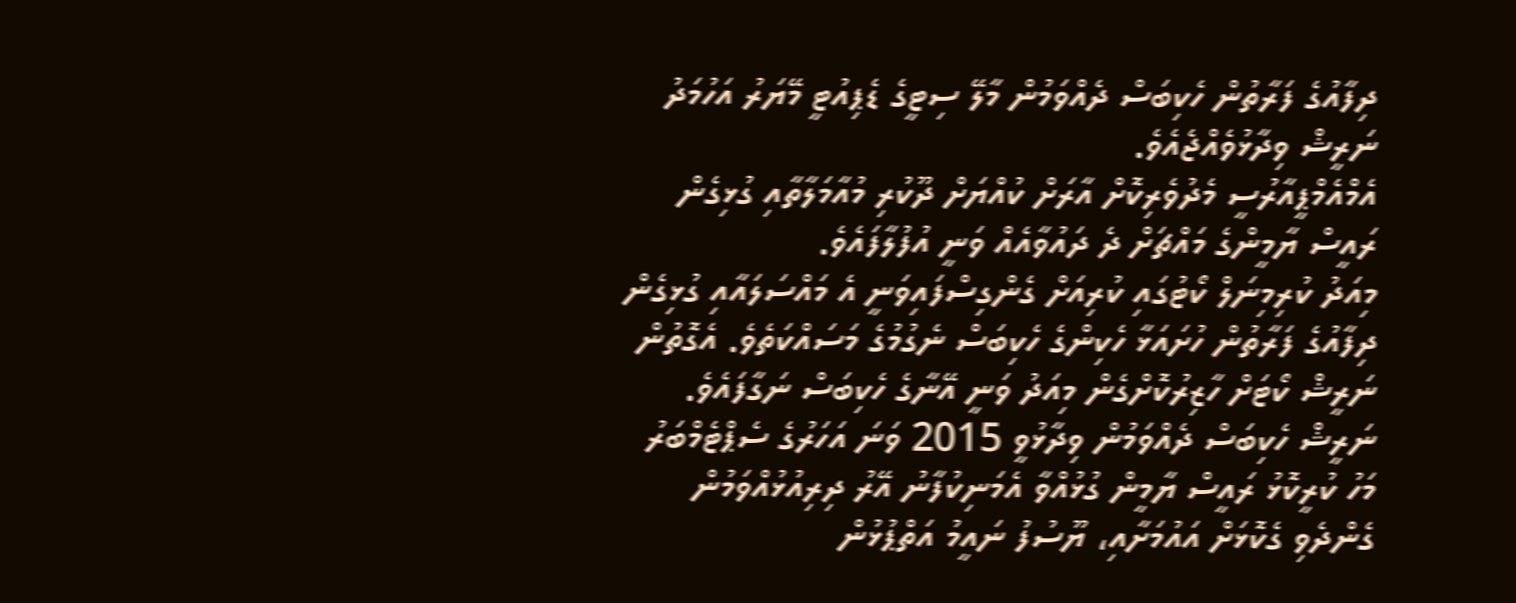ދިފާއުގެ ފަރާތުން ހެކިބަސް ދެއްވަމުން މާލޭ ސިޓީގެ ޑެޕިއުޓީ މޭޔަރު އަހުމަދު ނަރީޝް ވިދާޅުވެއްޖެއެވެ.
އެމްއެމްޕީއާރުސީ މެދުވެރިކޮށް އާރަށް ކުއްޔަށް ދޫކުރި މުއާމަލާތާއި ގުޅިގެން ރައީސް ޔާމީންގެ މައްޗަށް ދެ ދައުވާއެއް ވަނީ އުފުލާފައެވެ.
މިއަދު ކުރިމިނަލް ކޯޓުގައި ކުރިއަށް ގެންގިސްފައިވަނީ އެ މައްސަލައާއި ގުޅިގެން ދިފާއުގެ ފަރާތުން ހުށައަޅާ ހެކިންގެ ހެކިބަސް ނެގުމުގެ މަސައްކަތެވެ. އެގޮތުން ނަރީޝް ކޯޓަށް ހާޒިރުކޮށްގެން މިއަދު ވަނީ އޭނާގެ ހެކިބަސް ނަގާފައެވެ.
ނަރީޝް ހެކިބަސް ދެއްވަމުން ވިދާޅުވީ 2015 ވަނަ އަހަރުގެ ސެޕްޓެމްބަރު މަހު ކުރީކޮޅު ރައީސް ޔާމީން ގުޅުއްވާ އެމަނިކުފާނު އޭރު ދިރިއުޅުއްވަމުން ގެންދެވި ގެކޮޅަށް އައުމަށާއި، ޔޫސުފު ނައީމު އަތްޕުޅުން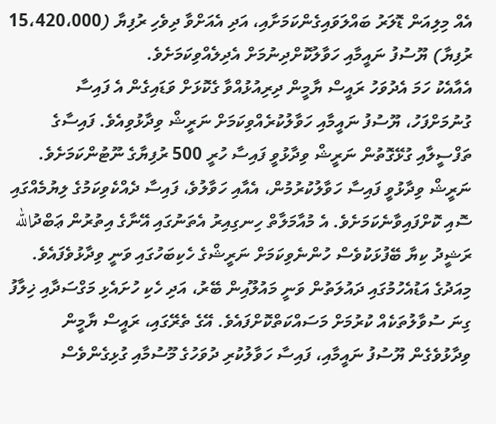އެއް މިލިއަން ޑޮލަރު ބައްލަވައިގެންކަމަށާއި، އަދި އެއަށްވާ ދިވެހި ރުފިޔާ (15،420،000 ރުފިޔާ) ޔޫސުފު ނައީމާއި ހަވާލުކޮށްދިނުމަށް އެދިލެއްވިކަމަށެވެ.
އެއާއެކު ހަމަ އެދުވަހު ރައީސް ޔާމީން ދިރިއުޅުއްވާ ގެކޮޅަށް ވަޑައިގެން އެ ފައިސާ ގުނުމަށްފަހު، ޔޫސުފު ނައީމާއި ހަވާލުކުރެއްވިކަމަށް ނަރީޝް ވިދާޅުވިއެވެ. ފައިސާގެ ތަފްސީލާއި ގުޅޭގޮތުން ނަރީޝް ވިދާޅުވީ ފައިސާ ހުރީ 500 ރުފިޔާގެ ނޫޓުންކަމަށެވެ.
ނަރީޝް ވިދާޅުވީ ފައިސާ ހަވާލުކުރުމުން، އެއާއި ހަވާލުވެ، ފައިސާ ދެއްކެވިކަމުގެ ލިޔުމެއްގައި ސޮއި ކޮށްފައިވާނެކަމަށެވެ. އެ މުއާމަލާތް ހިނގިއިރު އެތަނުގައި އޭނާގެ އިތުރުން ޢަބްދުالله ރަޝީދު ކިޔާ ބޭފުޅަކުވެސް ހުންނެވިކަމަށް ނަރީޝްގެ ހެކިބަހުގައި ވަނީ ވިދާޅުވެފައެވެ.
މިއަދުގެ އަޑުއެހުމުގައި ދައުލަތުން ވަނީ މައުލޫއިން ބޭރު، އަދި ހެކި ހުށައެޅި މަގްސަދާއި ޚިލާފު ގިނަ ސުވާލުތަކެއް ކުރުމަށް މަސައްކަތްކޮށްފައެވެ. އޭގެ ތެރޭގައި، ރައީސް ޔާމީން ވިދާޅުވެގެން ޔޫސުފު ނައީމާއި، ފައިސާ ހަވާލުކުރި ދުވަހުގެ މޫސުމާއި ގުޅިގެންވެސް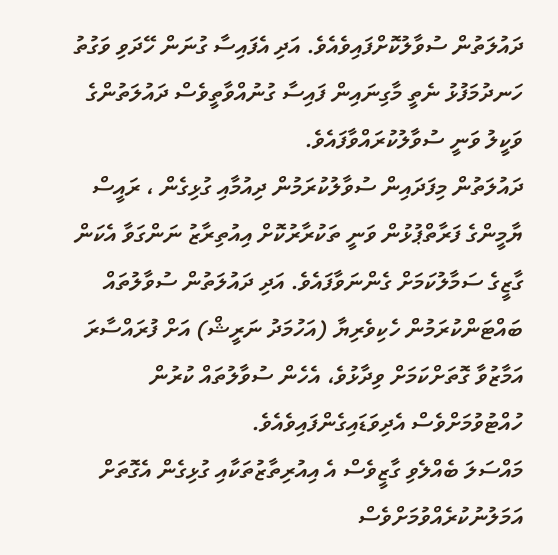ދައުލަތުން ސުވާލުކޮށްފައިވެއެވެ. އަދި އެފައިސާ ގުނަން ހޭދަވި ވަގުތު ހަނދުމަފުޅު ނެތީ މާގިނައިން ފައިސާ ގުނުއްވާތީވެސް ދައުލަތުންގެ ވަކީލު ވަނީ ސުވާލުކުރައްވާފައެވެ.
ދައުލަތުން މިފަދައިން ސުވާލުކުރަމުން ދިއުމާއި ގުޅިގެން ، ރައީސް ޔާމީންގެ ފަރާތްޕުޅުން ވަނީ ތަކުރާރުކޮށް އިއުތިރާޒު ނަންގަވާ އެކަން ގާޒީގެ ސަމާލުކަމަށް ގެންނަވާފައެވެ. އަދި ދައުލަތުން ސުވާލުތައް ބައްޓަންކުރަމުން ހެކިވެރިޔާ (އަހުމަދު ނަރީޝް) އަށް ފުރައްސާރަ އަމާޒުވާ ގޮތަށްކަމަށް ވިދާޅުވެ، އެހެން ސުވާލުތައް ކުރުން ހުއްޓުވުމަށްވެސް އެދިވަޑައިގެންފައިވެއެވެ.
މައްސަލަ ބެއްލެވި ގާޒީވެސް އެ އިއުރިތާޒުތަކާއި ގުޅިގެން އެގޮތަށް އަމަލުނުކުރެއްވުމަށްވެސް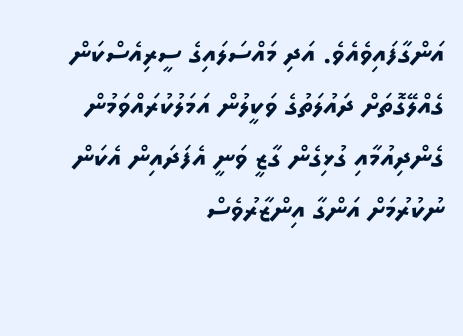އަންގާފައިވެއެވެ. އަދި މައްސަލައިގެ ސީރިއެސްކަން ގެއްލޭގޮތަށް ދައުލަތުގެ ވަކީލުން އަމަލުކުރައްވަމުން ގެންދިއުމާއި ގުޅިގެން ގާޒީ ވަނީ އެފަދައިން އެކަން ނުކުރުމަށް އަންގާ އިންޒާރުވެސް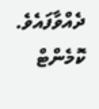ދެއްވާފައެވެ.
ކޮމެންޓް